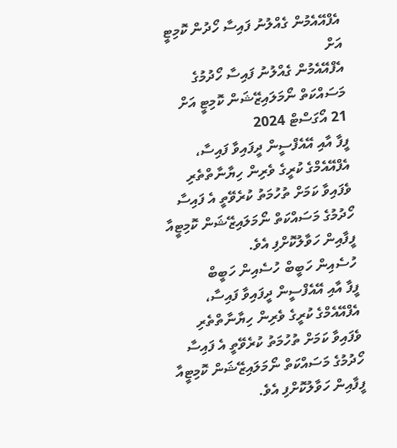އެފްއޭއެމުން ގެއްލުނު ފައިސާ ހޯދުން ކޮމިޓީ އަށް
އެފްއޭއެމުން ގެއްލުނު ފައިސާ ހޯދުމުގެ މަސައްކަތް ނޯމަލައިޒޭޝަން ކޮމިޓީ އަށް
21 އޯގަސްޓް 2024
ފީފާ އާއި އޭއެފްސީން ދީފައިވާ ފައިސާ، އެފްއޭއެމްގެ ކުރީގެ ވެރިން ހިޔާނާތްތެރި ވެފައިވާ ކަމަށް ތުހުމަތު ކުރެވޭތީ އެ ފައިސާ ހޯދުމުގެ މަސައްކަތް ނޯމަލައިޒޭޝަން ކޮމިޓީއާ ފީފާއިން ހަވާލުކޮށްފި އެވެ.
ހުސެއިން ހަބީބް ހުސެއިން ހަބީބް
ފީފާ އާއި އޭއެފްސީން ދީފައިވާ ފައިސާ، އެފްއޭއެމްގެ ކުރީގެ ވެރިން ހިޔާނާތްތެރި ވެފައިވާ ކަމަށް ތުހުމަތު ކުރެވޭތީ އެ ފައިސާ ހޯދުމުގެ މަސައްކަތް ނޯމަލައިޒޭޝަން ކޮމިޓީއާ ފީފާއިން ހަވާލުކޮށްފި އެވެ.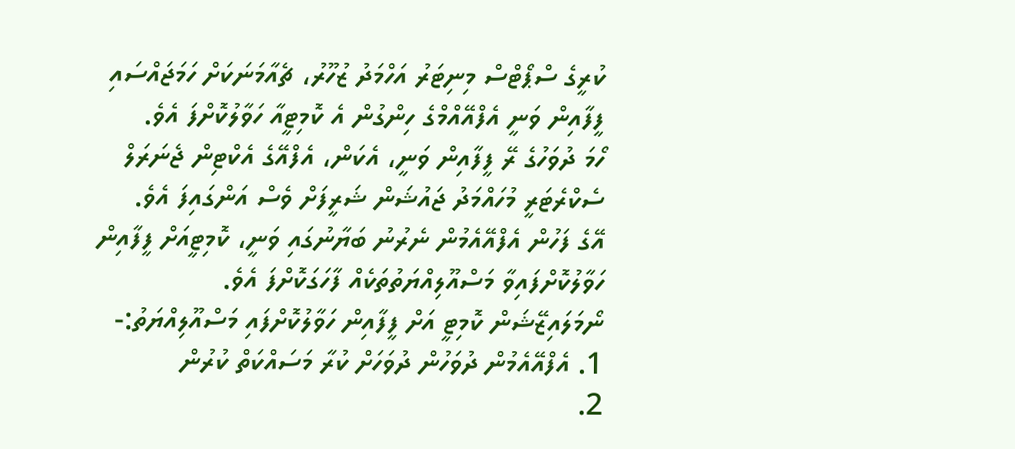ކުރީގެ ސްޕޯޓްސް މިނިޓަރު އަހްމަދު ޒުހޫރު، ޗެއާމަނަކަށް ހަމަޖައްސައި ފީފާއިން ވަނީ އެފްއޭއްމްގެ ހިންގުން އެ ކޮމިޓީއާ ހަވާލުކޮށްފަ އެވެ.
ހޯމަ ދުވަހުގެ ރޭ ފީފާއިން ވަނީ، އެކަން، އެފްއޭގެ އެކްޓިން ޖެނަރަލް ސެކްރެޓަރީ މުހައްމަދު ޖައުޝަން ޝަރީފަށް ވެސް އަންގައިފަ އެވެ.
އޭގެ ފަހުން އެފްއޭއެމުން ނެރުނު ބަޔާނުގައި ވަނީ، ކޮމިޓީއަށް ފީފާއިން ހަވާލުކޮށްފައިވާ މަސްއޫލިއްޔަތުތަކެއް ފާހަގަކޮށްފަ އެވެ.
ނޯމަލައިޒޭޝަން ކޮމިޓީ އަށް ފީފާއިން ހަވާލުކޮށްފައި މަސްއޫލިއްޔަތު:-
1. އެފްއޭއެމުން ދުވަހުން ދުވަހަށް ކުރާ މަސައްކަތް ކުރުން
2.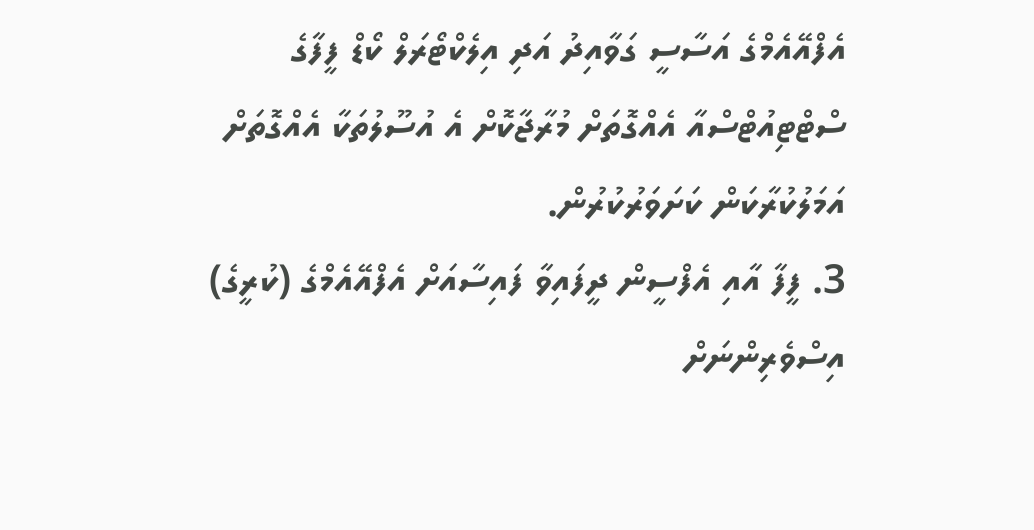އެފްއޭއެމްގެ އަސާސީ ގަވާއިދު އަދި އިލެކްޓޯރަލް ކޯޑް ފީފާގެ ސްޓްޓިއުޓްސްއާ އެއްގޮތަށް މުރާޖާކޮށް އެ އުސޫލުތަކާ އެއްގޮތަށް އަމަލުކުރާކަން ކަށަވަރުކުރުން.
3. ފީފާ އާއި އެފްސީން ދީފައިވާ ފައިސާއަށް އެފްއޭއެމްގެ (ކުރީގެ) އިސްވެރިންނަށް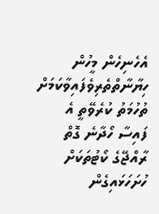އެހެނިހެން މީހުން ހިޔާނާތްތެރިވެފައިވާކަމަށް ތުހުމަތު ކުރެވޭތީ އެ ފައިސާ ހޯދާނެ ގޮތް ރާއްޖޭގެ ކޯޓުތަކަށް ހުށަހަޅައިގެން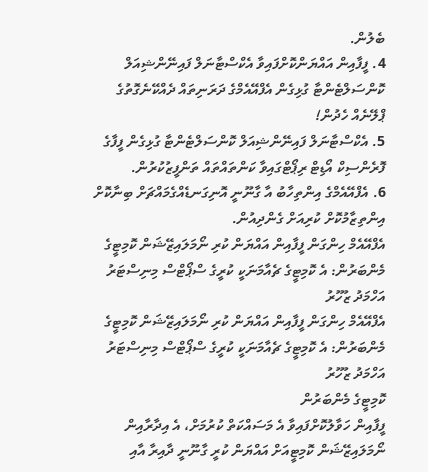ބެލުން.
4. ފީފާއިން އައްޔަންކޮށްފައިވާ އެކްސްޓާނަލް ފައިނޭންޝިއަލް ކޮންސަލްޓެންޓާ ގުޅިގެން އެފްއޭއެމްގެ ދަރަނިތައް ދެއްކޭނެގޮތުގެ ޕްލޭނެއް ހެދުން!
5. އެކްސްޓާނަލް ފައިނޭންޝިއަލް ކޮންސަލްޓެންޓާ ގުޅިގެން ފީފާގެ ފޮރެންސިކް އޯޑިޓް ރިޕޯޓްގައިވާ ކަންތައްތައް ތަންފީޒުކުރުން.
6. އެފްއޭއެމްގެ އިންތިހާބު އާ ގާނޫނީ އޮނިގަނޑެއްގެމައްޗަށް ބިނާކޮށް އިންތިޒާމުކޮށް ކުރިއަށް ގެންދިއުން.
އެފްއޭއެމް ހިންގަން ފީފާއިން އައްޔަން ކުރި ނޯމަލައިޒޭޝަން ކޮމިޓީގެ މެންބަރުން: އެ ކޮމިޓީގެ ޗެއާމަނަކީ ކުރީގެ ސްޕޯޓްސް މިނިސްޓަރު އަހްމަދު ޒުހޫރު
އެފްއޭއެމް ހިންގަން ފީފާއިން އައްޔަން ކުރި ނޯމަލައިޒޭޝަން ކޮމިޓީގެ މެންބަރުން: އެ ކޮމިޓީގެ ޗެއާމަނަކީ ކުރީގެ ސްޕޯޓްސް މިނިސްޓަރު އަހްމަދު ޒުހޫރު
ކޮމިޓީގެ މެންބަރުން
ފީފާއިން ހަވާލުކޮށްފައިވާ އެ މަސައްކަތް ކުރުމަށް، އެ އިދާރާއިން ނޯމަލައިޒޭޝަން ކޮމިޓީއަށް އައްޔަން ކުރީ ގާނޫނީ ދާއިރާ އާއި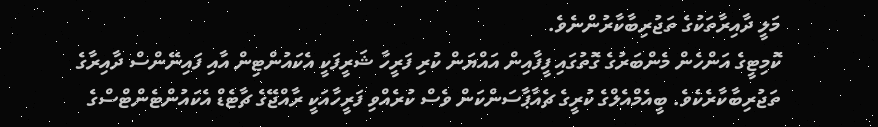މަލީ ދާއިރާތަކުގެ ތަޖުރިބާކާރުންނެވެ.
ކޮމިޓީގެ އަންހެން މެންބަރުގެ ގޮތުގައި ފީފާއިން އައްޔަން ކުރި ފަރީހާ ޝަރީފަކީ އެކައުންޓިން އާއި ފައިނޭންސް ދާއިރާގެ ތަޖުރިބާކާރެކެވެ. ބީއެމްއެލްގެ ކުރީގެ ޗެއާޕާސަންކަން ވެސް ކުރެއްވި ފަރީހާއަކީ ރާއްޖޭގެ ޗާޓެޑް އެކައުންޓެންޓްސްގެ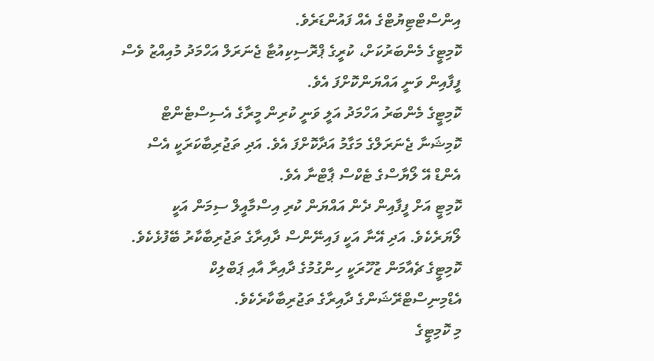އިންސްޓްޓިޔުޓްގެ އެއް ފައުންޑަރެވެ.
ކޮމިޓީގެ މެންބަރުކަށް، ކުރީގެ ޕްރޮސިކިއުޓާ ޖެނަރަލް އަހްމަދު މުއިއްޒު ވެސް ފީފާއިން ވަނީ އައްޔަންކޮށްފަ އެވެ.
ކޮމިޓީގެ މެންބަރު އަހްމަދު އަލީ ވަނީ ކުރިން މީރާގެ އެސިސްޓެންޓް ކޮމިޝަނާ ޖެނަރަލްގެ މަގާމު އަދާކޮށްފަ އެވެ. އަދި ތަޖުރިބާކަރަކީ އެސް އެންޑް އޭ ލޯޔާސްގެ ޓެކްސް ޕާޓްނާ އެވެ.
ކޮމިޓީ އަށް ފީފާއިން ދެން އައްޔަން ކުރި އިސްމާއީލް ސިމަން އަކީ ލޯޔަރެކެވެ. އަދި އޭނާ އަކީ ފައިނޭންސް ދާއިރާގެ ތަޖުރިބާކާރު ބޭފުޅެކެވެ.
ކޮމިޓީގެ ޗެއާމަން ޒުހޫރަކީ ހިންގުމުގެ ދާއިރާ އާއި ޕަބްލިކް އެޑްމިނިސްޓްރޭޝަންގެ ދާއިރާގެ ތަޖުރިބާކާރެކެވެ.
މި ކޮމިޓީގެ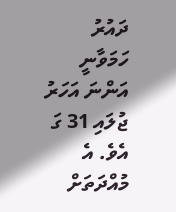ދައުރު ހަމަވާނީ އަންނަ އަހަރު ޖުލައި 31 ގަ އެވެ. އެ މުއްދަތަށް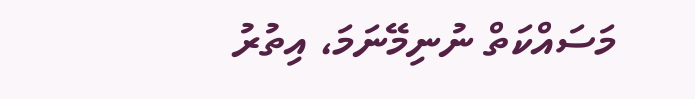މަސައްކަތް ނުނިމޭނަމަ، އިތުރު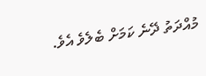މުއްދަތު ދޭނެ ކަމަށް ބެލެވެ އެވެ.